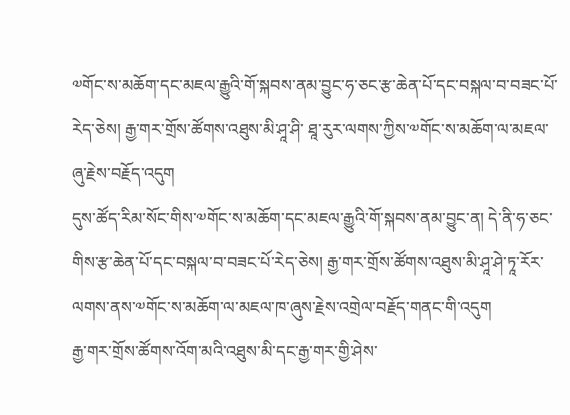༧གོང་ས་མཆོག་དང་མཇལ་རྒྱུའི་གོ་སྐབས་ནམ་བྱུང་ཧ་ཅང་རྩ་ཆེན་པོ་དང་བསྐལ་བ་བཟང་པོ་རེད་ཅེས། རྒྱ་གར་གྲོས་ཚོགས་འཐུས་མི་ཤཱ་ཤི་ ཐཱ་རུར་ལགས་ཀྱིས་༧གོང་ས་མཆོག་ལ་མཇལ་ཞུ་རྗེས་བརྗོད་འདུག
དུས་ཚོད་རིམ་སོང་གིས་༧གོང་ས་མཆོག་དང་མཇལ་རྒྱུའི་གོ་སྐབས་ནམ་བྱུང་ན། དེ་ནི་ཧ་ཅང་གིས་རྩ་ཆེན་པོ་དང་བསྐལ་བ་བཟང་པོ་རེད་ཅེས། རྒྱ་གར་གྲོས་ཚོགས་འཐུས་མི་ཤཱ་ཤེ་ཏཱ་རོར་ལགས་ནས་༧གོང་ས་མཆོག་ལ་མཇལ་ཁ་ཞུས་རྗེས་འགྲེལ་བརྗོད་གནང་གི་འདུག
རྒྱ་གར་གྲོས་ཚོགས་འོག་མའི་འཐུས་མི་དང་རྒྱ་གར་གྱི་ཤེས་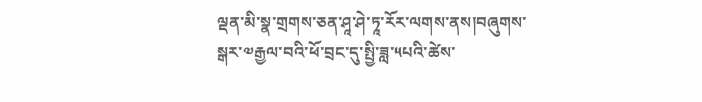ལྡན་མི་སྣ་གྲགས་ཅན་ཤཱ་ཤེ་ཏཱ་རོར་ལགས་ནས།བཞུགས་སྒར་༧རྒྱལ་བའི་ཕོ་བྲང་དུ་སྤྱི་ཟླ་༥པའི་ཚེས་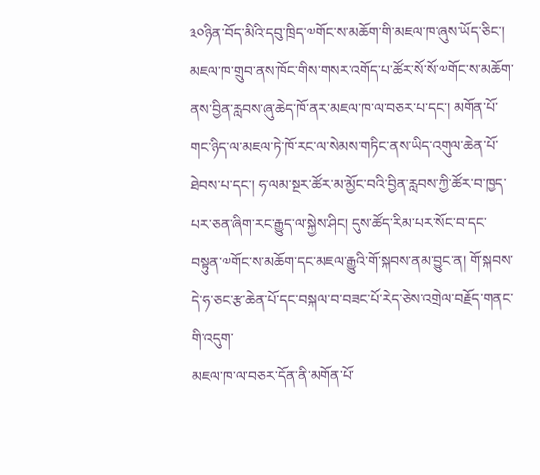༣༠ཉིན་བོད་མིའི་དབུ་ཁྲིད་༧གོང་ས་མཆོག་གི་མཇལ་ཁ་ཞུས་ཡོད་ཅིང་། མཇལ་ཁ་གྲུབ་ནས་ཁོང་གིས་གསར་འགོད་པ་ཚོར་སོ་སོ་༧གོང་ས་མཆོག་ནས་བྱིན་རླབས་ཞུ་ཆེད་ཁོ་ནར་མཇལ་ཁ་ལ་བཅར་པ་དང་། མགོན་པོ་གང་ཉིད་ལ་མཇལ་ཏེ་ཁོ་རང་ལ་སེམས་གཏིང་ནས་ཡིད་འགུལ་ཆེན་པོ་ཐེབས་པ་དང་། ཧ་ལམ་སྔར་ཚོར་མ་མྱོང་བའི་བྱིན་རླབས་ཀྱི་ཚོར་བ་ཁྱད་པར་ཅན་ཞིག་རང་རྒྱུད་ལ་སྐྱེས་ཤིང། དུས་ཚོད་རིམ་པར་སོང་བ་དང་བསྟུན་༧གོང་ས་མཆོག་དང་མཇལ་རྒྱུའི་གོ་སྐབས་ནམ་བྱུང་ན། གོ་སྐབས་དེ་ཧ་ཅང་རྩ་ཆེན་པོ་དང་བསྐལ་བ་བཟང་པོ་རེད་ཅེས་འགྲེལ་བརྗོད་གནང་གི་འདུག་
མཇལ་ཁ་ལ་བཅར་དོན་ནི་མགོན་པོ་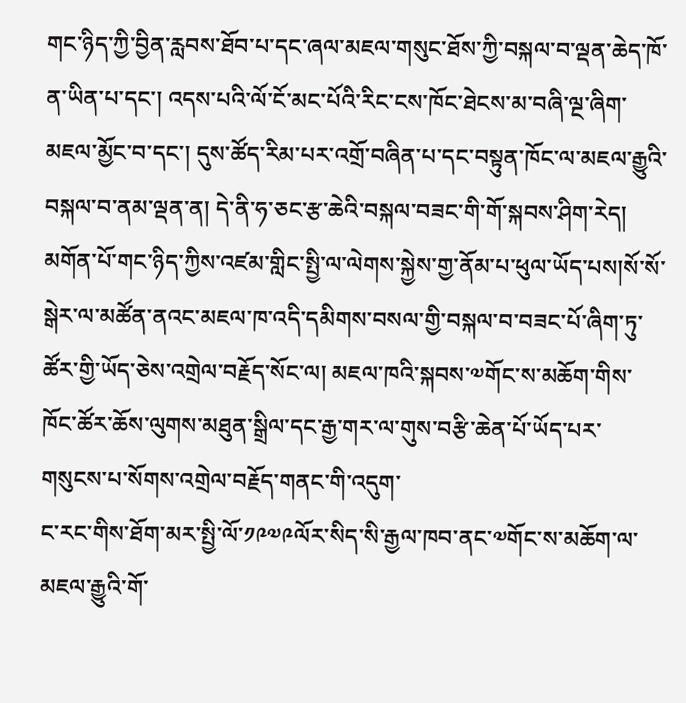གང་ཉིད་ཀྱི་བྱིན་རླབས་ཐོབ་པ་དང་ཞལ་མཇལ་གསུང་ཐོས་ཀྱི་བསྐལ་བ་ལྡན་ཆེད་ཁོ་ན་ཡིན་པ་དང་། འདས་པའི་ལོ་ངོ་མང་པོའི་རིང་ངས་ཁོང་ཐེངས་མ་བཞི་ལྔ་ཞིག་མཇལ་མྱོང་བ་དང་། དུས་ཚོད་རིམ་པར་འགྲོ་བཞིན་པ་དང་བསྟུན་ཁོང་ལ་མཇལ་རྒྱུའི་བསྐལ་བ་ནམ་ལྡན་ན། དེ་ནི་ཧ་ཅང་རྩ་ཆེའི་བསྐལ་བཟང་གི་གོ་སྐབས་ཤིག་རེད། མགོན་པོ་གང་ཉིད་ཀྱིས་འཛམ་གླིང་སྤྱི་ལ་ལེགས་སྐྱེས་གྱ་ནོམ་པ་ཕུལ་ཡོད་པས།སོ་སོ་སྒེར་ལ་མཚོན་ནའང་མཇལ་ཁ་འདི་དམིགས་བསལ་གྱི་བསྐལ་བ་བཟང་པོ་ཞིག་ཏུ་ཚོར་གྱི་ཡོད་ཅེས་འགྲེལ་བརྗོད་སོང་ལ། མཇལ་ཁའི་སྐབས་༧གོང་ས་མཆོག་གིས་ཁོང་ཚོར་ཆོས་ལུགས་མཐུན་སྒྲིལ་དང་རྒྱ་གར་ལ་གུས་བརྩི་ཆེན་པོ་ཡོད་པར་གསུངས་པ་སོགས་འགྲེལ་བརྗོད་གནང་གི་འདུག་
ང་རང་གིས་ཐོག་མར་སྤྱི་ལོ་༡༩༧༩ལོར་སིད་སི་རྒྱལ་ཁབ་ནང་༧གོང་ས་མཆོག་ལ་མཇལ་རྒྱུའི་གོ་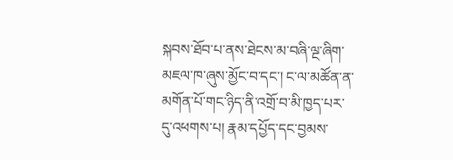སྐབས་ཐོབ་པ་ནས་ཐེངས་མ་བཞི་ལྔ་ཞིག་མཇལ་ཁ་ཞུས་མྱོང་བ་དང་། ང་ལ་མཚོན་ན་མགོན་པོ་གང་ཉིད་ནི་འགྲོ་བ་མི་ཁྱད་པར་དུ་འཕགས་པ། རྣམ་དཔྱོད་དང་བྱམས་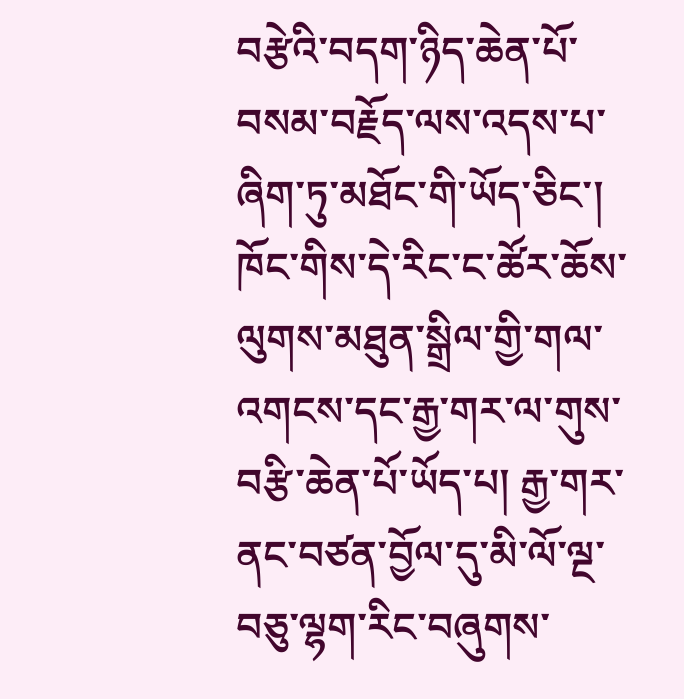བརྩེའི་བདག་ཉིད་ཆེན་པོ་བསམ་བརྗོད་ལས་འདས་པ་ཞིག་ཏུ་མཐོང་གི་ཡོད་ཅིང་། ཁོང་གིས་དེ་རིང་ང་ཚོར་ཆོས་ལུགས་མཐུན་སྒྲིལ་གྱི་གལ་འགངས་དང་རྒྱ་གར་ལ་གུས་བརྩི་ཆེན་པོ་ཡོད་པ། རྒྱ་གར་ནང་བཙན་བྱོལ་དུ་མི་ལོ་ལྔ་བཅུ་ལྷག་རིང་བཞུགས་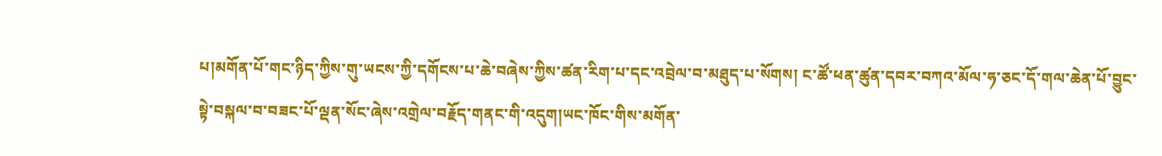པ།མགོན་པོ་གང་ཉིད་ཀྱིས་གུ་ཡངས་ཀྱི་དགོངས་པ་ཆེ་བཞེས་ཀྱིས་ཚན་རིག་པ་དང་འབྲེལ་བ་མཐུད་པ་སོགས། ང་ཚོ་ཕན་ཚུན་དབར་བཀའ་མོལ་ཧ་ཅང་དོ་གལ་ཆེན་པོ་བྱུང་སྟེ་བསྐལ་བ་བཟང་པོ་ལྡན་སོང་ཞེས་འགྲེལ་བརྗོད་གནང་གི་འདུག།ཡང་ཁོང་གིས་མགོན་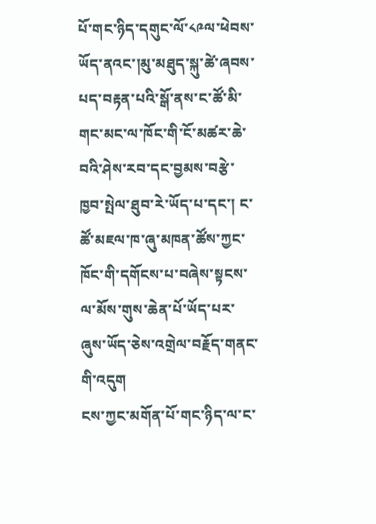པོ་གང་ཉིད་དགུང་ལོ་༨༩ལ་ཕེབས་ཡོད་ནའང་།མུ་མཐུད་སྐུ་ཚེ་ཞབས་པད་བརྟན་པའི་སྒོ་ནས་ང་ཚོ་མི་གང་མང་ལ་ཁོང་གི་ངོ་མཚར་ཆེ་བའི་ཤེས་རབ་དང་བྱམས་བརྩེ་ཁྱབ་སྤེལ་ཐུབ་རེ་ཡོད་པ་དང་། ང་ཚོ་མཇལ་ཁ་ཞུ་མཁན་ཚོས་ཀྱང་ཁོང་གི་དགོངས་པ་བཞེས་སྟངས་ལ་མོས་གུས་ཆེན་པོ་ཡོད་པར་ཞུས་ཡོད་ཅེས་འགྲེལ་བརྗོད་གནང་གི་འདུག
ངས་ཀྱང་མགོན་པོ་གང་ཉིད་ལ་ང་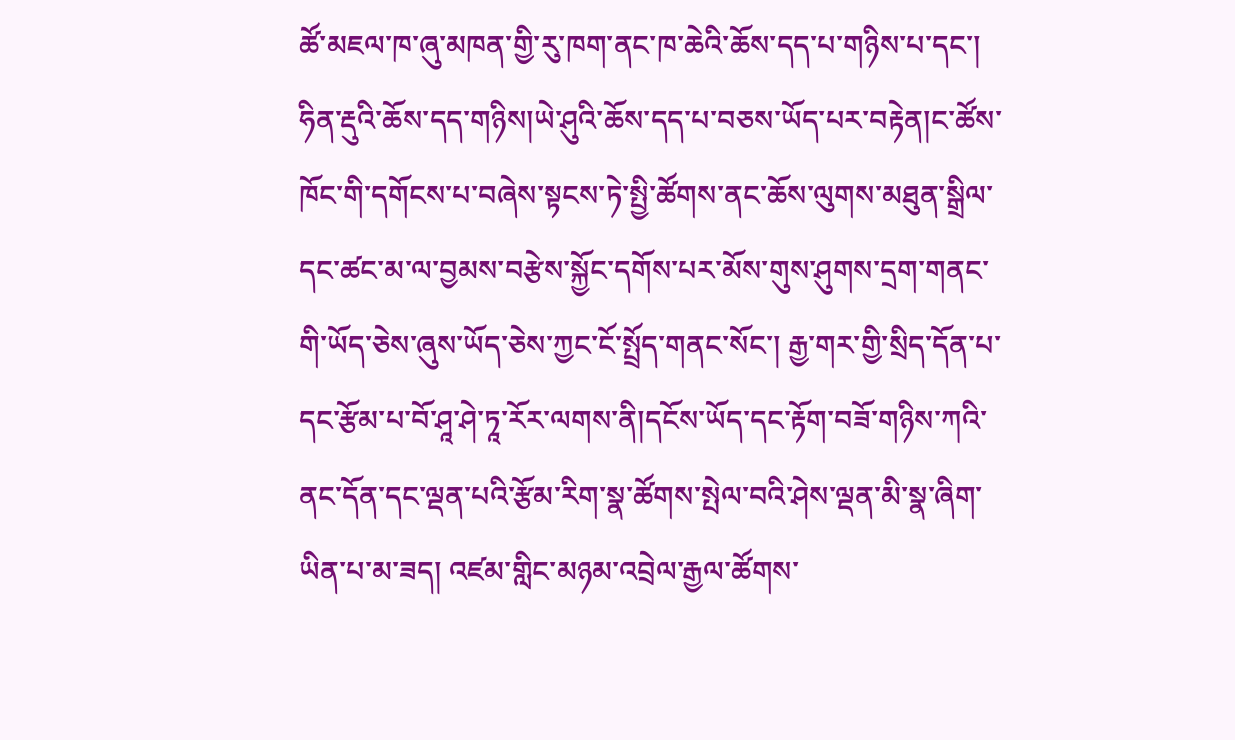ཚོ་མཇལ་ཁ་ཞུ་མཁན་གྱི་རུ་ཁག་ནང་ཁ་ཆེའི་ཆོས་དད་པ་གཉིས་པ་དང་། ཧིན་རྡུའི་ཆོས་དད་གཉིས།ཡེ་ཤུའི་ཆོས་དད་པ་བཅས་ཡོད་པར་བརྟེན།ང་ཚོས་ཁོང་གི་དགོངས་པ་བཞེས་སྟངས་ཏེ་སྤྱི་ཚོགས་ནང་ཆོས་ལུགས་མཐུན་སྒྲིལ་དང་ཚང་མ་ལ་བྱམས་བརྩེས་སྐྱོང་དགོས་པར་མོས་གུས་ཤུགས་དྲག་གནང་གི་ཡོད་ཅེས་ཞུས་ཡོད་ཅེས་ཀྱང་ངོ་སྤྲོད་གནང་སོང་། རྒྱ་གར་གྱི་སྲིད་དོན་པ་དང་རྩོམ་པ་བོ་ཤཱ་ཤེ་ཏཱ་རོར་ལགས་ནི།དངོས་ཡོད་དང་རྟོག་བཟོ་གཉིས་ཀའི་ནང་དོན་དང་ལྡན་པའི་རྩོམ་རིག་སྣ་ཚོགས་སྤེལ་བའི་ཤེས་ལྡན་མི་སྣ་ཞིག་ཡིན་པ་མ་ཟད། འཛམ་གླིང་མཉམ་འབྲེལ་རྒྱལ་ཚོགས་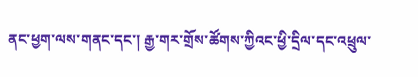ནང་ཕྱག་ལས་གནང་དང་། རྒྱ་གར་གྲོས་ཚོགས་ཀྱིའང་ཕྱི་དྲིལ་དང་འཕྲུལ་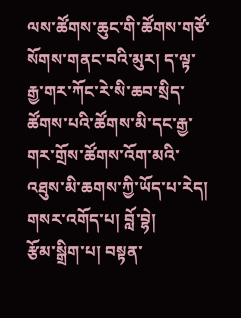ལས་ཚོགས་ཆུང་གི་ཚོགས་གཙོ་སོགས་གནང་བའི་མུར། ད་ལྟ་རྒྱ་གར་ཀོང་རེ་སི་ཆབ་སྲིད་ཚོགས་པའི་ཚོགས་མི་དང་རྒྱ་གར་གྲོས་ཚོགས་འོག་མའི་འཐུས་མི་ཆགས་ཀྱི་ཡོད་པ་རེད།
གསར་འགོད་པ། བློ་བྷེ།
རྩོམ་སྒྲིག་པ། བསྟན་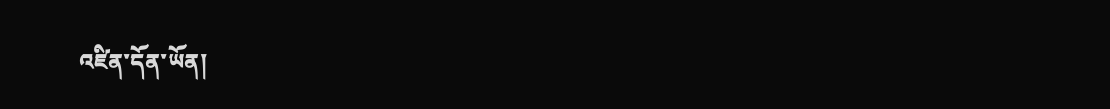འཛིན་དོན་ཡོན།